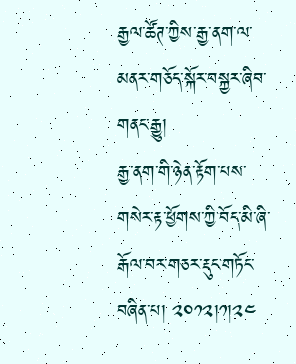རྒྱལ་ཚོཊ་ཀྱིས་རྒྱ་ནག་ལ་མནར་གཅོད་སྐོར་བསྐྱར་ཞིབ་གནང་རྒྱུ།
རྒྱ་ནག་གི་ཉེན་རྟོག་པས་གསེར་རྟ་ཕྱོགས་ཀྱི་བོད་མི་ཞི་རྒོལ་བར་གཅར་རྡུང་གཏོང་བཞིན་པ། ༢༠༡༢།༡།༢༤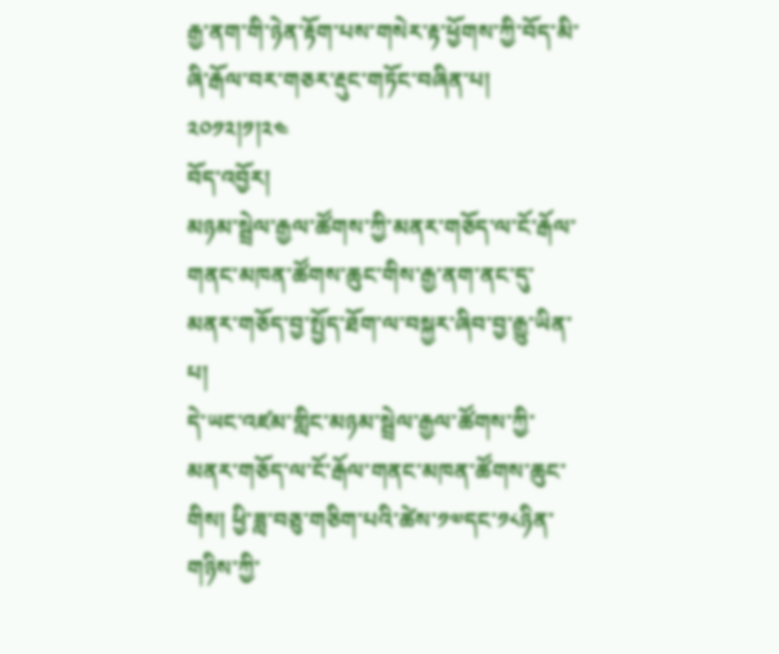རྒྱ་ནག་གི་ཉེན་རྟོག་པས་གསེར་རྟ་ཕྱོགས་ཀྱི་བོད་མི་ཞི་རྒོལ་བར་གཅར་རྡུང་གཏོང་བཞིན་པ། ༢༠༡༢།༡།༢༤
བོད་འབྱོར།
མཉམ་སྦྲེལ་རྒྱལ་ཚོགས་ཀྱི་མནར་གཅོད་ལ་ངོ་རྒོལ་གནང་མཁན་ཚོགས་ཆུང་གིས་རྒྱ་ནག་ནང་དུ་མནར་གཅོད་བྱ་སྤྱོད་ཐོག་ལ་བསྐྱར་ཞིབ་བྱ་རྒྱུ་ཡིན་པ།
དེ་ཡང་འཛམ་གླིང་མཉམ་སྦྲེལ་རྒྱལ་ཚོགས་ཀྱི་མནར་གཅོད་ལ་ངོ་རྒོལ་གནང་མཁན་ཚོགས་ཆུང་གིས། ཕྱི་ཟླ་བཅུ་གཅིག་པའི་ཚེས་༡༧དང་༡༨ཉིན་གཉིས་ཀྱི་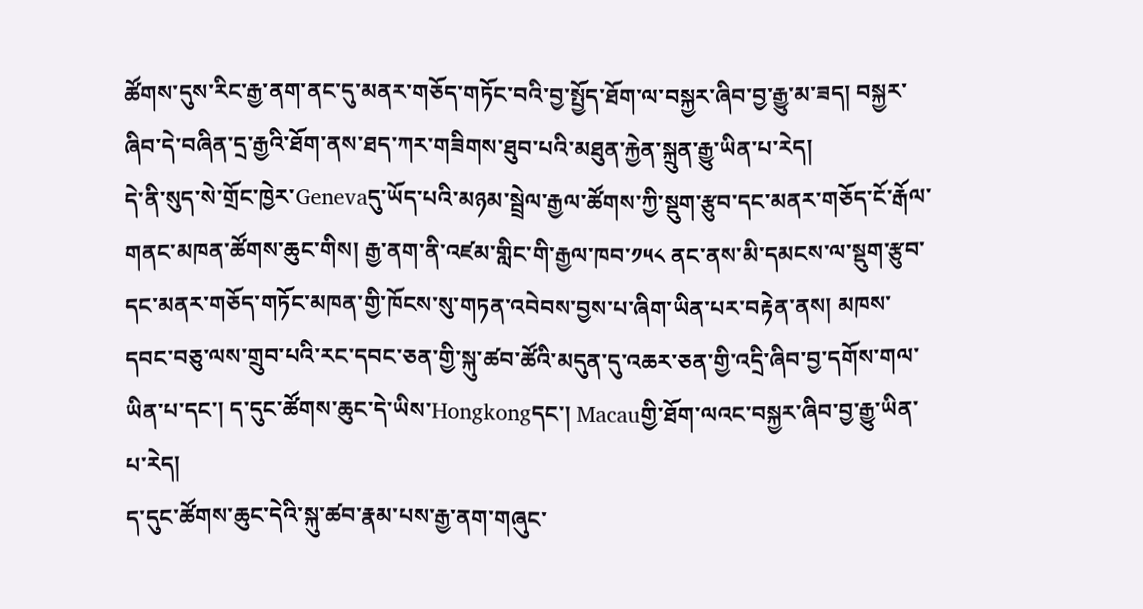ཚོགས་དུས་རིང་རྒྱ་ནག་ནང་དུ་མནར་གཅོད་གཏོང་བའི་བྱ་སྤྱོད་ཐོག་ལ་བསྐྱར་ཞིབ་བྱ་རྒྱུ་མ་ཟད། བསྐྱར་ཞིབ་དེ་བཞིན་དྲ་རྒྱའི་ཐོག་ནས་ཐད་ཀར་གཟིགས་ཐུབ་པའི་མཐུན་རྐྱེན་སྐྲུན་རྒྱུ་ཡིན་པ་རེད།
དེ་ནི་སུད་སེ་གྲོང་ཁྱེར་Genevaདུ་ཡོད་པའི་མཉམ་སྦྲེལ་རྒྱལ་ཚོགས་ཀྱི་སྡུག་རྩུབ་དང་མནར་གཅོད་ངོ་རྒོལ་གནང་མཁན་ཚོགས་ཆུང་གིས། རྒྱ་ནག་ནི་འཛམ་གླིང་གི་རྒྱལ་ཁབ་༡༥༨ ནང་ནས་མི་དམངས་ལ་སྡུག་རྩུབ་དང་མནར་གཅོད་གཏོང་མཁན་གྱི་ཁོངས་སུ་གཏན་འབེབས་བྱས་པ་ཞིག་ཡིན་པར་བརྟེན་ནས། མཁས་དབང་བཅུ་ལས་གྲུབ་པའི་རང་དབང་ཅན་གྱི་སྐུ་ཚབ་ཚོའི་མདུན་དུ་འཆར་ཅན་གྱི་འདྲི་ཞིབ་བྱ་དགོས་གལ་ཡིན་པ་དང་། ད་དུང་ཚོགས་ཆུང་དེ་ཡིས་Hongkongདང་། Macauགྱི་ཐོག་ལའང་བསྐྱར་ཞིབ་བྱ་རྒྱུ་ཡིན་པ་རེད།
ད་དུང་ཚོགས་ཆུང་དེའི་སྐུ་ཚབ་རྣམ་པས་རྒྱ་ནག་གཞུང་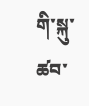གི་སྐུ་ཚབ་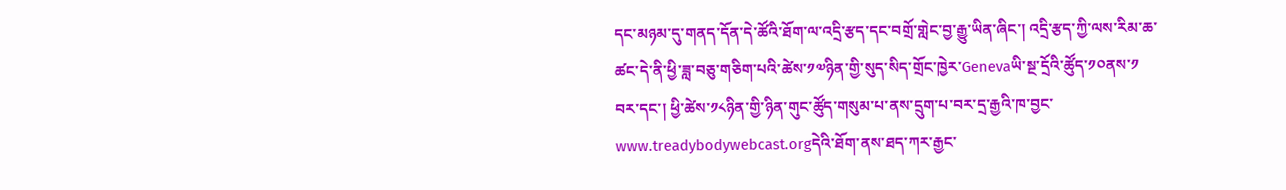དང་མཉམ་དུ་གནད་དོན་དེ་ཚོའི་ཐོག་ལ་འདྲི་རྩད་དང་བགྲོ་གླེང་བྱ་རྒྱུ་ཡིན་ཞིང་། འདྲི་རྩད་ཀྱི་ལས་རིམ་ཆ་ཚང་དེ་ནི་ཕྱི་ཟླ་བཅུ་གཅིག་པའི་ཚེས་༡༧ཉིན་གྱི་སུད་སིད་གྲོང་ཁྱེར་Genevaཡི་སྔ་དྲོའི་ཚོུད་༡༠ནས་༡ བར་དང་། ཕྱི་ཚེས་༡༨ཉིན་གྱི་ཉིན་གུང་ཚོུད་གསུམ་པ་ནས་དྲུག་པ་བར་དྲ་རྒྱའི་ཁ་བྱང་www.treadybodywebcast.orgདེའི་ཐོག་ནས་ཐད་ཀར་རྒྱང་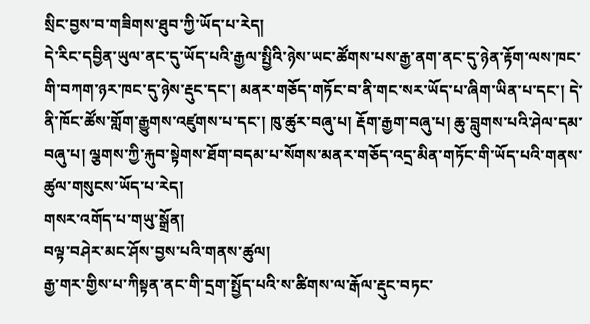སྲིང་བྱས་བ་གཟིགས་ཐུབ་ཀྱི་ཡོད་པ་རེད།
དེ་རིང་དབྱིན་ཡུལ་ནང་དུ་ཡོད་པའི་རྒྱལ་སྤྱིའི་ཉེས་ཡང་ཚོགས་པས་རྒྱ་ནག་ནང་དུ་ཉེན་རྟོག་ལས་ཁང་གི་བཀག་ཉར་ཁང་དུ་ཉེས་རྡུང་དང་། མནར་གཅོད་གཏོང་བ་ནི་གང་སར་ཡོད་པ་ཞིག་ཡིན་པ་དང་། དེ་ནི་ཁོང་ཚོས་གློག་རྒྱུགས་འཛུགས་པ་དང་། ཁུ་ཚུར་བཞུ་པ། རྡོག་རྒྱག་བཞུ་པ། ཆུ་བླུགས་པའི་ཤེལ་དམ་བཞུ་པ། ལྕགས་ཀྱི་རྐུབ་སྟེགས་ཐོག་བདམ་པ་སོགས་མནར་གཅོད་འདྲ་མིན་གཏོང་གི་ཡོད་པའི་གནས་ཚུལ་གསུངས་ཡོད་པ་རེད།
གསར་འགོད་པ་གཡུ་སྒྲོན།
བལྟ་བཤེར་མང་ཤོས་བྱས་པའི་གནས་ཚུལ།
རྒྱ་གར་གྱིས་པ་ཀིསྟན་ནང་གི་དྲག་སྤྱོད་པའི་ས་ཚིགས་ལ་རྒོལ་རྡུང་བཏང་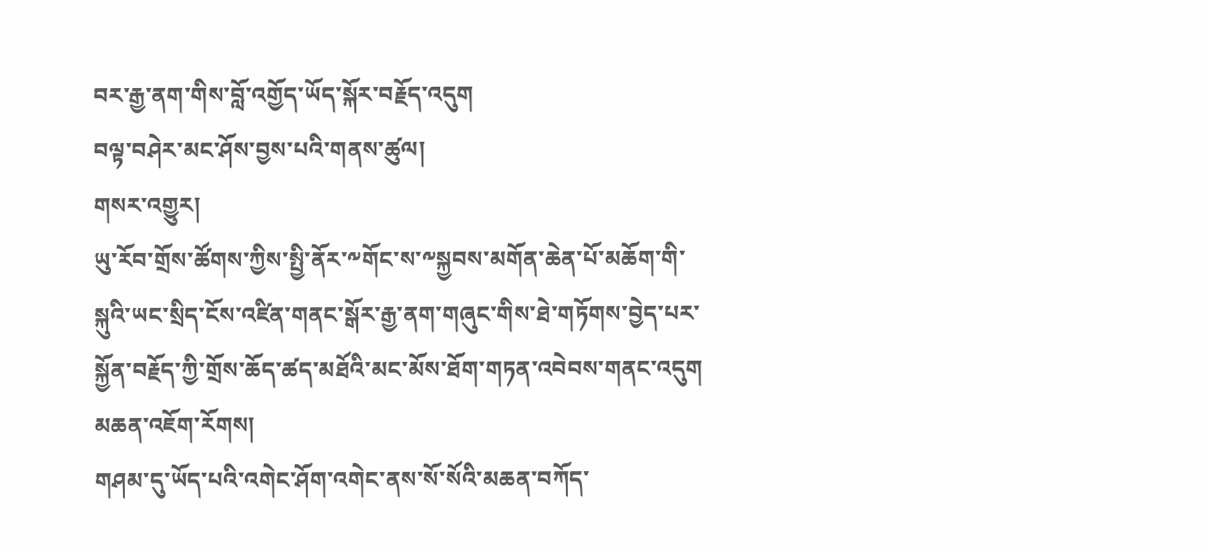བར་རྒྱ་ནག་གིས་བློ་འགྱོད་ཡོད་སྐོར་བརྗོད་འདུག
བལྟ་བཤེར་མང་ཤོས་བྱས་པའི་གནས་ཚུལ།
གསར་འགྱུར།
ཡུ་རོབ་གྲོས་ཚོགས་ཀྱིས་སྤྱི་ནོར་༸གོང་ས་༸སྐྱབས་མགོན་ཆེན་པོ་མཆོག་གི་སྐུའི་ཡང་སྲིད་ངོས་འཛིན་གནང་སྒོར་རྒྱ་ནག་གཞུང་གིས་ཐེ་གཏོགས་བྱེད་པར་སྐྱོན་བརྗོད་ཀྱི་གྲོས་ཆོད་ཚད་མཐོའི་མང་མོས་ཐོག་གཏན་འབེབས་གནང་འདུག
མཆན་འཇོག་རོགས།
གཤམ་དུ་ཡོད་པའི་འགེང་ཤོག་འགེང་ནས་སོ་སོའི་མཆན་བཀོད་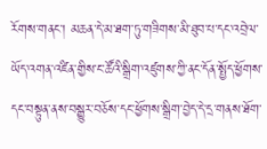རོགས་གནང་། མཆན་དེ་མ་ཐག་ཏུ་གཟིགས་མི་ཐུབ་པ་དང་འབྲེལ་ཡོད་འགན་འཛིན་གྱིས་ང་ཚོའི་སྒྲིག་འཛུགས་ཀྱི་ནང་དོན་སྤྱོད་ཕྱོགས་དང་བསྟུན་ནས་བསྒྱུར་བཅོས་དང་ཕྱོགས་སྒྲིག་བྱེད་དེ་དྲ་གནས་ཐོག་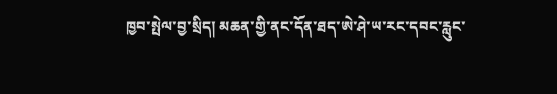ཁྱབ་སྤེལ་བྱ་སྲིད། མཆན་གྱི་ནང་དོན་ཐད་ཨེ་ཤེ་ཡ་རང་དབང་རླུང་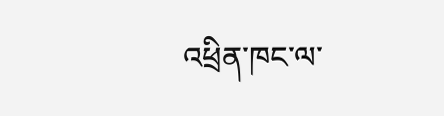འཕྲིན་ཁང་ལ་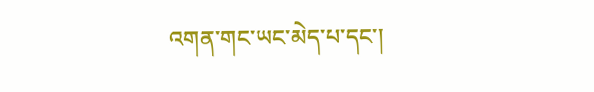འགན་གང་ཡང་མེད་པ་དང་།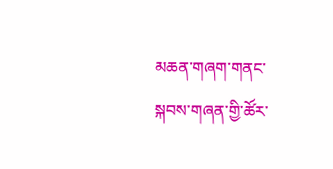མཆན་གཞག་གནང་སྐབས་གཞན་གྱི་ཚོར་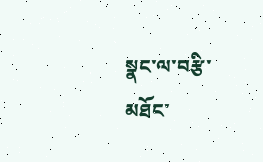སྣང་ལ་བརྩི་མཐོང་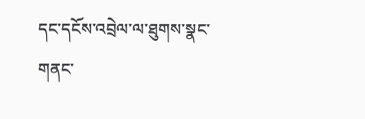དང་དངོས་འབྲེལ་ལ་ཐུགས་སྣང་གནང་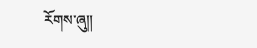རོགས་ཞུ༎